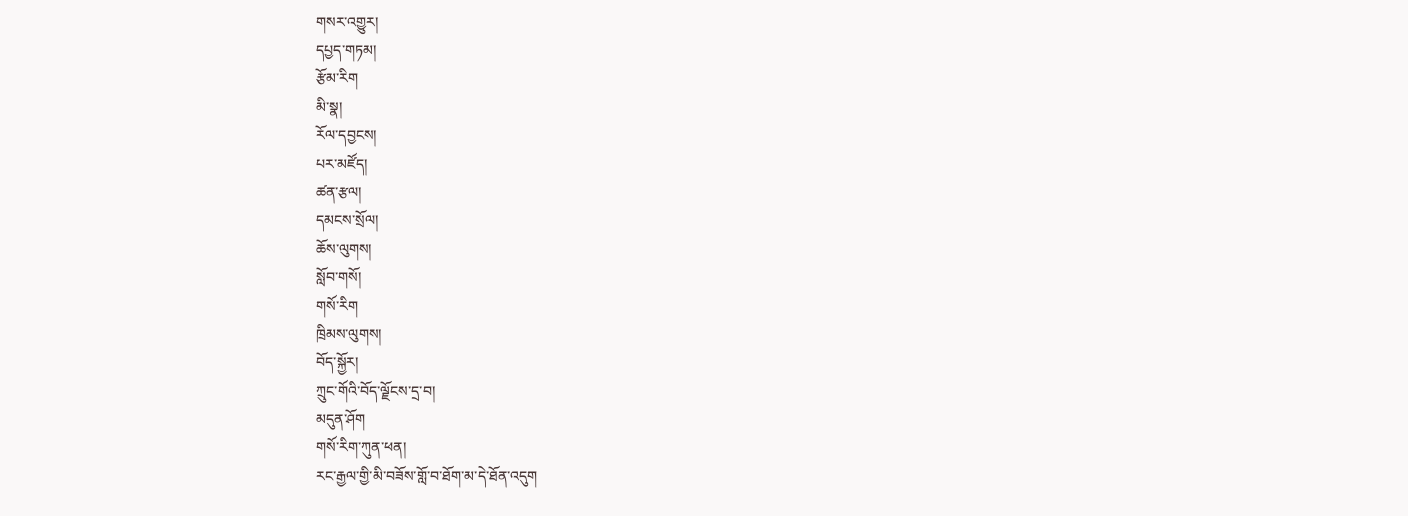གསར་འགྱུར།
དཔྱད་གཏམ།
རྩོམ་རིག
མི་སྣ།
རོལ་དབྱངས།
པར་མཛོད།
ཚན་རྩལ།
དམངས་སྲོལ།
ཆོས་ལུགས།
སློབ་གསོ།
གསོ་རིག
ཁྲིམས་ལུགས།
བོད་སྐྱོར།
ཀྲུང་གོའི་བོད་ལྗོངས་དྲ་བ།
མདུན་ཤོག
གསོ་རིག་ཀུན་ཕན།
རང་རྒྱལ་གྱི་མི་བཟོས་གློ་བ་ཐོག་མ་དེ་ཐོན་འདུག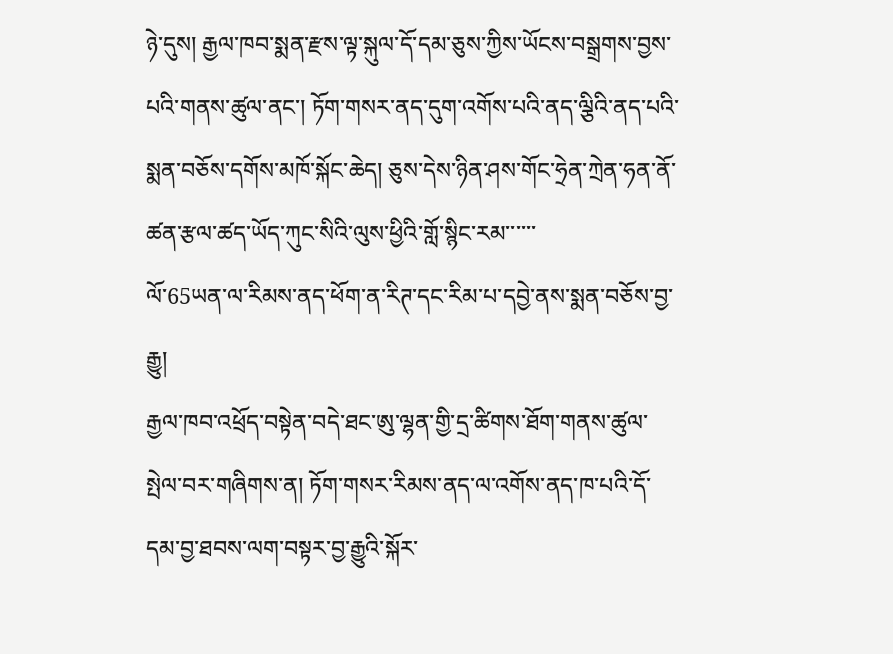ཉེ་དུས། རྒྱལ་ཁབ་སྨན་རྫས་ལྟ་སྐུལ་དོ་དམ་ཅུས་ཀྱིས་ཡོངས་བསྒྲགས་བྱས་པའི་གནས་ཚུལ་ནང་། ཏོག་གསར་ནད་དུག་འགོས་པའི་ནད་ལྕིའི་ནད་པའི་སྨན་བཅོས་དགོས་མཁོ་སྐོང་ཆེད། ཅུས་དེས་ཉིན་ཤས་གོང་ཧྲེན་ཀྲེན་ཧན་ནོ་ཚན་རྩལ་ཚད་ཡོད་ཀུང་སིའི་ལུས་ཕྱིའི་གློ་སྙིང་རམ་་་་་་
ལོ་65ཡན་ལ་རིམས་ནད་ཕོག་ན་རིཊ་དང་རིམ་པ་དབྱེ་ནས་སྨན་བཅོས་བྱ་རྒྱུ།
རྒྱལ་ཁབ་འཕྲོད་བསྟེན་བདེ་ཐང་ཨུ་ལྷན་གྱི་དྲ་ཚིགས་ཐོག་གནས་ཚུལ་སྤེལ་བར་གཞིགས་ན། ཏོག་གསར་རིམས་ནད་ལ་འགོས་ནད་ཁ་པའི་དོ་དམ་བྱ་ཐབས་ལག་བསྟར་བྱ་རྒྱུའི་སྐོར་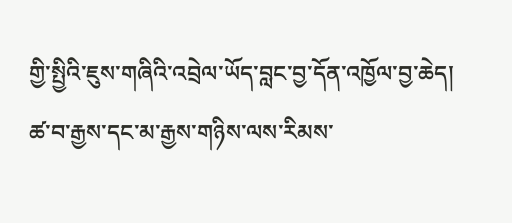གྱི་སྤྱིའི་ཇུས་གཞིའི་འབྲེལ་ཡོད་བླང་བྱ་དོན་འཁྱོལ་བྱ་ཆེད།
ཚ་བ་རྒྱས་དང་མ་རྒྱས་གཉིས་ལས་རིམས་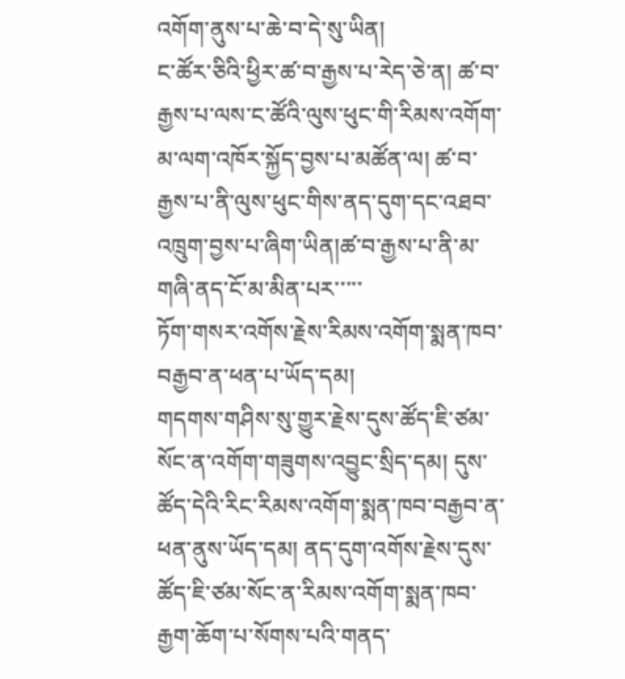འགོག་ནུས་པ་ཆེ་བ་དེ་སུ་ཡིན།
ང་ཚོར་ཅིའི་ཕྱིར་ཚ་བ་རྒྱས་པ་རེད་ཅེ་ན། ཚ་བ་རྒྱས་པ་ལས་ང་ཚོའི་ལུས་ཕུང་གི་རིམས་འགོག་མ་ལག་འཁོར་སྐྱོད་བྱས་པ་མཚོན་ལ། ཚ་བ་རྒྱས་པ་ནི་ལུས་ཕུང་གིས་ནད་དུག་དང་འཐབ་འཁྲུག་བྱས་པ་ཞིག་ཡིན།ཚ་བ་རྒྱས་པ་ནི་མ་གཞི་ནད་ངོ་མ་མིན་པར་་་་་
ཏོག་གསར་འགོས་རྗེས་རིམས་འགོག་སྨན་ཁབ་བརྒྱབ་ན་ཕན་པ་ཡོད་དམ།
གདགས་གཤིས་སུ་གྱུར་རྗེས་དུས་ཚོད་ཇི་ཙམ་སོང་ན་འགོག་གཟུགས་འབྱུང་སྲིད་དམ། དུས་ཚོད་དེའི་རིང་རིམས་འགོག་སྨན་ཁབ་བརྒྱབ་ན་ཕན་ནུས་ཡོད་དམ། ནད་དུག་འགོས་རྗེས་དུས་ཚོད་ཇི་ཙམ་སོང་ན་རིམས་འགོག་སྨན་ཁབ་རྒྱག་ཆོག་པ་སོགས་པའི་གནད་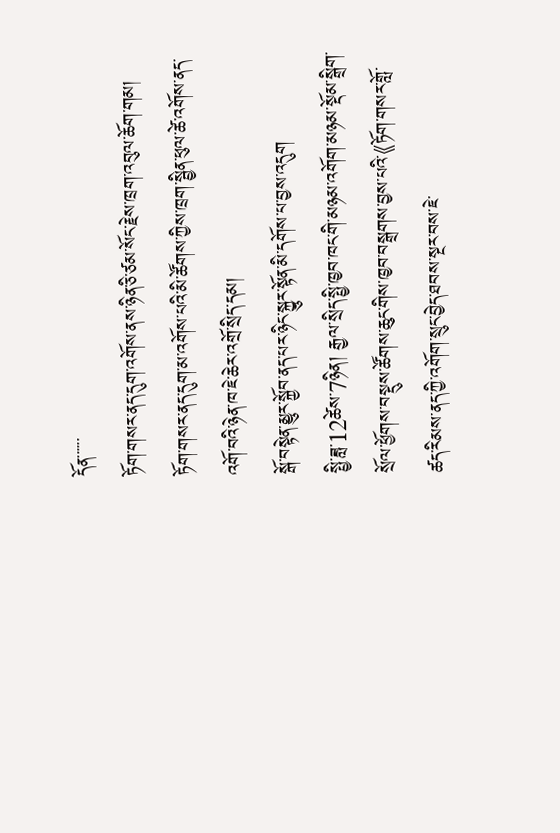དོན་་་་་་
ཏོག་གསར་ནད་དུག་འགོས་ནས་ཉིན་ཅི་ཙམ་སོང་རྗེས་ཁྲག་འབུལ་ཆོག་གམ།
ཏོག་གསར་ནད་དུག་མ་འགོས་པའི་མི་ཚོགས་ཀྱིས་ཁྲག་སྦྱིན་ཕུལ་ཚེ་འགོས་ནད་འགོ་བའི་ཉེན་ཁ་ཇེ་ཆེར་འགྲོ་སྲིད་དམ།
སྒོ་བསྟེན་མྱུར་སྐྱོབ་ནད་པར་ཉིང་སྐྱུར་སྟོན་མི་དགོས་པ་བྱས་འདུག
སྤྱི་ཟླ་12ཚེས་7ཉིན། རྒྱལ་སྲིད་སྤྱི་ཁྱབ་ཁང་གི་མཉམ་འགོག་མཉམ་སྡོམ་སྒྲིག་སྲོལ་ཕྱོགས་བསྡུས་ཚོགས་ཆུང་གིས་ཁྱབ་བསྒྲགས་བྱས་པའི་《ཏོག་གསར་གློ་ཚད་རིམས་ནད་ཀྱི་འགོག་སྲུང་བྱེད་ཐབས་སྔར་བས་ཇེ་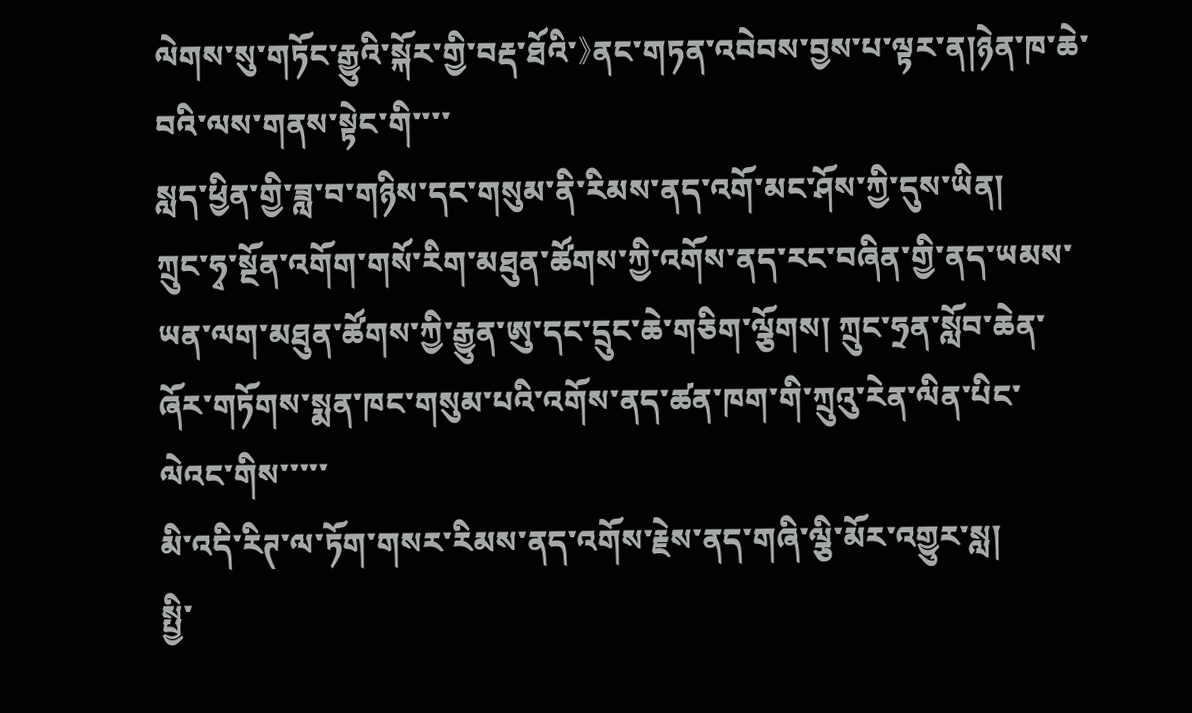ལེགས་སུ་གཏོང་རྒྱུའི་སྐོར་གྱི་བརྡ་ཐོའི་》ནང་གཏན་འབེབས་བྱས་པ་ལྟར་ན།ཉེན་ཁ་ཆེ་བའི་ལས་གནས་སྟེང་གི་་་་
སླད་ཕྱིན་གྱི་ཟླ་བ་གཉིས་དང་གསུམ་ནི་རིམས་ནད་འགོ་མང་ཤོས་ཀྱི་དུས་ཡིན།
ཀྲུང་ཧྭ་སྔོན་འགོག་གསོ་རིག་མཐུན་ཚོགས་ཀྱི་འགོས་ནད་རང་བཞིན་གྱི་ནད་ཡམས་ཡན་ལག་མཐུན་ཚོགས་ཀྱི་རྒྱུན་ཨུ་དང་དྲུང་ཆེ་གཅིག་ལྕོགས། ཀྲུང་ཧྲན་སློབ་ཆེན་ཞོར་གཏོགས་སྨན་ཁང་གསུམ་པའི་འགོས་ནད་ཚན་ཁག་གི་ཀྲུའུ་རེན་ལིན་པིང་ལེའང་གིས་་་་་
མི་འདི་རིཊ་ལ་ཏོག་གསར་རིམས་ནད་འགོས་རྗེས་ནད་གཞི་ལྕི་མོར་འགྱུར་སླ།
སྤྱི་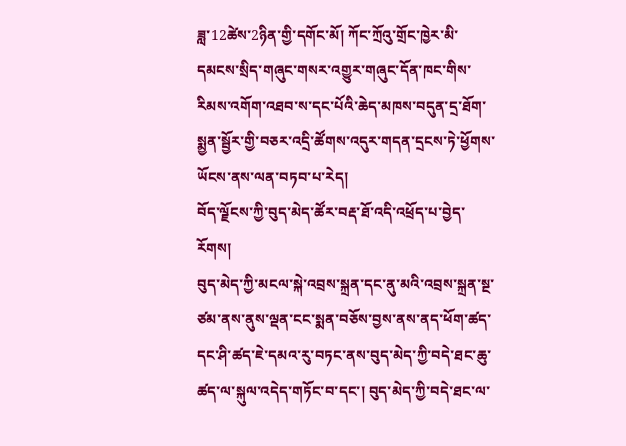ཟླ་12ཚེས་2ཉིན་གྱི་དགོང་མོ། ཀོང་ཀྲོའུ་གྲོང་ཁྱེར་མི་དམངས་སྲིད་གཞུང་གསར་འགྱུར་གཞུང་དོན་ཁང་གིས་རིམས་འགོག་འཐབ་ས་དང་པོའི་ཆེད་མཁས་བདུན་དྲ་ཐོག་སྨྱན་སྦྱོར་གྱི་བཅར་འདྲི་ཚོགས་འདུར་གདན་དྲངས་ཏེ་ཕྱོགས་ཡོངས་ནས་ལན་བཏབ་པ་རེད།
བོད་ལྗོངས་ཀྱི་བུད་མེད་ཚོར་བརྡ་ཐོ་འདི་འཕྲོད་པ་བྱེད་རོགས།
བུད་མེད་ཀྱི་མངལ་སྐེ་འབྲས་སྐྲན་དང་ནུ་མའི་འབྲས་སྐྲན་སྔ་ཙམ་ནས་ནུས་ལྡན་ངང་སྨན་བཅོས་བྱས་ནས་ནད་ཕོག་ཚད་དང་ཤི་ཚད་ཇེ་དམའ་རུ་བཏང་ནས་བུད་མེད་ཀྱི་བདེ་ཐང་ཆུ་ཚད་ལ་སྐུལ་འདེད་གཏོང་བ་དང་། བུད་མེད་ཀྱི་བདེ་ཐང་ལ་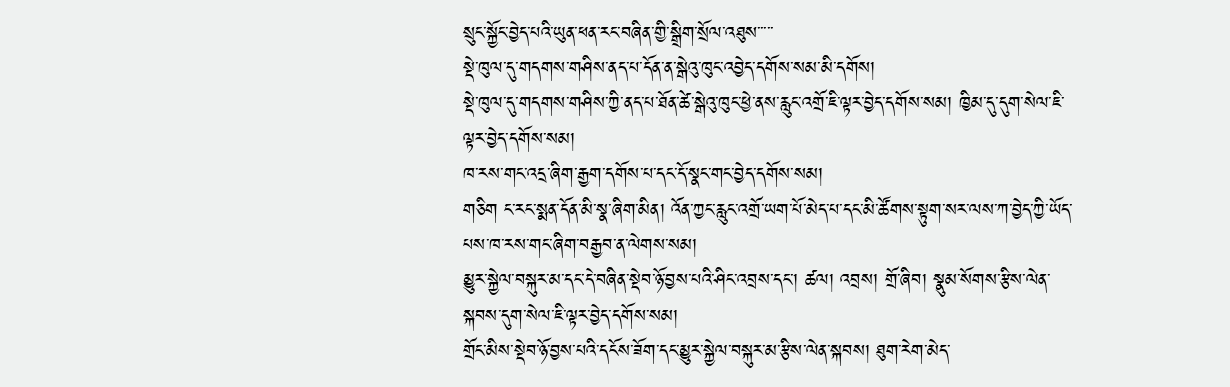སྲུང་སྐྱོང་བྱེད་པའི་ཡུན་ཕན་རང་བཞིན་གྱི་སྒྲིག་སྲོལ་འཐུས་་་་་
སྡེ་ཁུལ་དུ་གདགས་གཤིས་ནད་པ་དོན་ན་སྒེའུ་ཁུང་འབྱེད་དགོས་སམ་མི་དགོས།
སྡེ་ཁུལ་དུ་གདགས་གཤིས་ཀྱི་ནད་པ་ཐོན་ཚེ་སྒེའུ་ཁུང་ཕྱེ་ནས་རླུང་འགྲོ་ཇི་ལྟར་བྱེད་དགོས་སམ། ཁྱིམ་དུ་དུག་སེལ་ཇི་ལྟར་བྱེད་དགོས་སམ།
ཁ་རས་གང་འདྲ་ཞིག་རྒྱག་དགོས་པ་དང་དོ་སྣང་གང་བྱེད་དགོས་སམ།
གཅིག ང་རང་སྨན་དོན་མི་སྣ་ཞིག་མིན། འོན་ཀྱང་རླུང་འགྲོ་ཡག་པོ་མེད་པ་དང་མི་ཚོགས་སྟུག་སར་ལས་ཀ་བྱེད་ཀྱི་ཡོད་པས་ཁ་རས་གང་ཞིག་བརྒྱབ་ན་ལེགས་སམ།
མྱུར་སྐྱེལ་བསྐུར་མ་དང་དེ་བཞིན་སྡེབ་ཉོ་བྱས་པའི་ཤིང་འབྲས་དང་། ཚལ། འབྲས། གྲོ་ཞིབ། སྣུམ་སོགས་རྩིས་ལེན་སྐབས་དུག་སེལ་ཇི་ལྟར་བྱེད་དགོས་སམ།
གྲོང་མིས་སྡེབ་ཉོ་བྱས་པའི་དངོས་ཟོག་དང་མྱུར་སྐྱེལ་བསྐུར་མ་རྩིས་ལེན་སྐབས། ཐུག་རེག་མེད་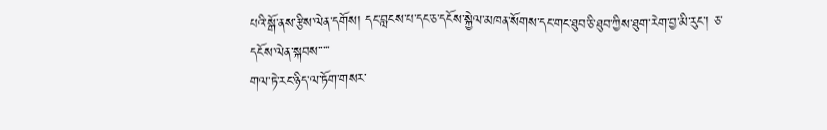པའི་སྒོ་ནས་རྩིས་ལེན་དགོས། དང་བླངས་པ་དང་ཅ་དངོས་སྐྱེལ་མཁན་སོགས་དང་གང་ཐུབ་ཅི་ཐུབ་ཀྱིས་ཐུག་རེག་བྱ་མི་རུང་། ཅ་དངོས་ལེན་སྐབས་་་་་
གལ་ཏེ་རང་ཉིད་ལ་ཏོག་གསར་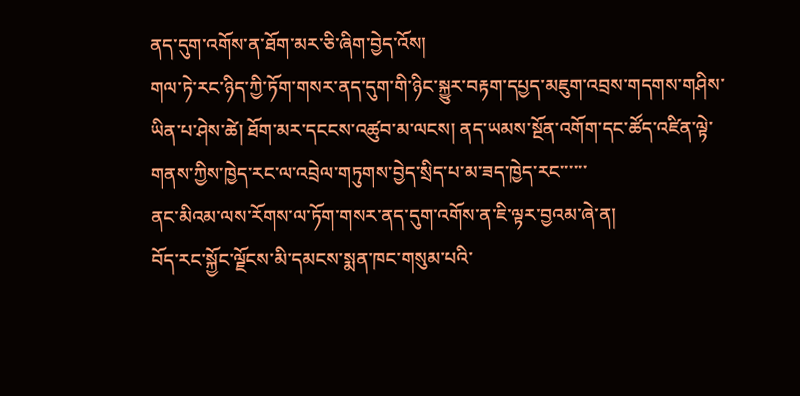ནད་དུག་འགོས་ན་ཐོག་མར་ཅི་ཞིག་བྱེད་འོས།
གལ་ཏེ་རང་ཉིད་ཀྱི་ཏོག་གསར་ནད་དུག་གི་ཉིང་སྐྱུར་བརྟག་དཔྱད་མཇུག་འབྲས་གདགས་གཤིས་ཡིན་པ་ཤེས་ཚེ། ཐོག་མར་དངངས་འཚུབ་མ་ལངས། ནད་ཡམས་སྔོན་འགོག་དང་ཚོད་འཛིན་ལྟེ་གནས་ཀྱིས་ཁྱེད་རང་ལ་འབྲེལ་གཏུགས་བྱེད་སྲིད་པ་མ་ཟད་ཁྱེད་རང་་་་་་
ནང་མིའམ་ལས་རོགས་ལ་ཏོག་གསར་ནད་དུག་འགོས་ན་ཇི་ལྟར་བྱའམ་ཞེ་ན།
བོད་རང་སྐྱོང་ལྗོངས་མི་དམངས་སྨན་ཁང་གསུམ་པའི་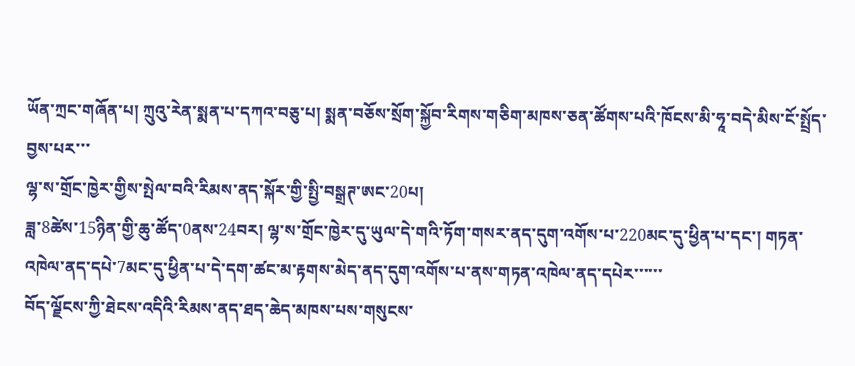ཡོན་ཀྲང་གཞོན་པ། ཀྲུའུ་རེན་སྨན་པ་དཀའ་བཅུ་པ། སྨན་བཅོས་སྲོག་སྐྱོབ་རིགས་གཅིག་མཁས་ཅན་ཚོགས་པའི་ཁོངས་མི་ཧཱ་བདེ་མིས་ངོ་སྤྲོད་བྱས་པར་་་
ལྷ་ས་གྲོང་ཁྱེར་གྱིས་སྤེལ་བའི་རིམས་ནད་སྐོར་གྱི་སྤྱི་བསྒྲཊ་ཨང་20པ།
ཟླ་8ཚེས་15ཉིན་གྱི་ཆུ་ཚོད་0ནས་24བར། ལྷ་ས་གྲོང་ཁྱེར་དུ་ཡུལ་དེ་གའི་ཏོག་གསར་ནད་དུག་འགོས་པ་220མང་དུ་ཕྱིན་པ་དང་། གཏན་འཁེལ་ནད་དཔེ་7མང་དུ་ཕྱིན་པ་དེ་དག་ཚང་མ་རྟགས་མེད་ནད་དུག་འགོས་པ་ནས་གཏན་འཁེལ་ནད་དཔེར་་་་་་
བོད་ལྗོངས་ཀྱི་ཐེངས་འདིའི་རིམས་ནད་ཐད་ཆེད་མཁས་པས་གསུངས་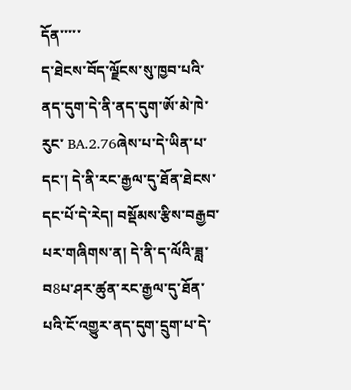དོན་་་་་
ད་ཐེངས་བོད་ལྗོངས་སུ་ཁྱབ་པའི་ནད་དུག་དེ་ནི་ནད་དུག་ཨོ་མེ་ཁེ་རུང་ BA.2.76ཞེས་པ་དེ་ཡིན་པ་དང་། དེ་ནི་རང་རྒྱལ་དུ་ཐོན་ཐེངས་དང་པོ་དེ་རེད། བསྡོམས་རྩིས་བརྒྱབ་པར་གཞིགས་ན། དེ་ནི་ད་ལོའི་ཟླ་བ8པ་ཤར་ཚུན་རང་རྒྱལ་དུ་ཐོན་པའི་ངོ་འགྱུར་ནད་དུག་དྲུག་པ་དེ་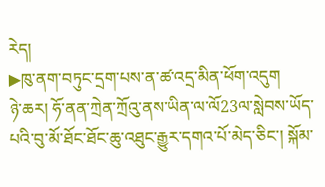རེད།
▶ཁུ་ནག་བཏུང་དྲག་པས་ན་ཚ་འདྲ་མིན་ཕོག་འདུག
ཉེ་ཆར། ཧོ་ནན་ཀྲེན་ཀྲོའུ་ནས་ཡིན་ལ་ལོ23ལ་སླེབས་ཡོད་པའི་བུ་མོ་ཐོང་ཐོང་ཆུ་འཐུང་རྒྱུར་དགའ་པོ་མེད་ཅིང་། སྐོམ་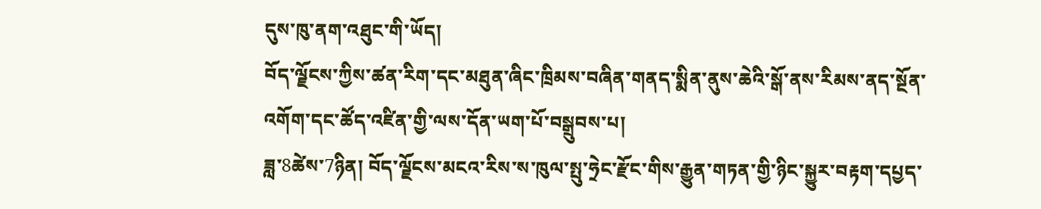དུས་ཁུ་ནག་འཐུང་གི་ཡོད།
བོད་ལྗོངས་ཀྱིས་ཚན་རིག་དང་མཐུན་ཞིང་ཁྲིམས་བཞིན་གནད་སྨིན་ནུས་ཆེའི་སྒོ་ནས་རིམས་ནད་སྔོན་འགོག་དང་ཚོད་འཛིན་གྱི་ལས་དོན་ཡག་པོ་བསྒྲུབས་པ།
ཟླ་8ཚེས་7ཉིན། བོད་ལྗོངས་མངའ་རིས་ས་ཁུལ་སྤུ་ཧྲེང་རྫོང་གིས་རྒྱུན་གཏན་གྱི་ཉིང་སྐྱུར་བརྟག་དཔྱད་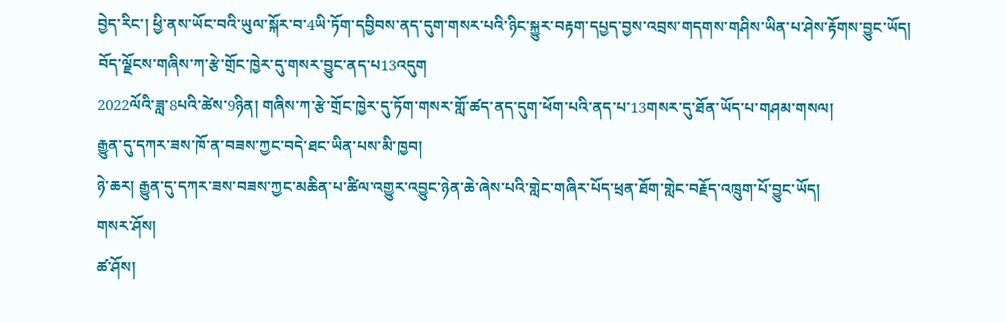བྱེད་རིང་། ཕྱི་ནས་ཡོང་བའི་ཡུལ་སྐོར་བ་4ཡི་ཏོག་དབྱིབས་ནད་དུག་གསར་པའི་ཉིང་སྐྱུར་བརྟག་དཔྱད་བྱས་འབྲས་གདགས་གཤིས་ཡིན་པ་ཤེས་རྟོགས་བྱུང་ཡོད།
བོད་ལྗོངས་གཞིས་ཀ་རྩེ་གྲོང་ཁྱེར་དུ་གསར་བྱུང་ནད་པ13འདུག
2022ལོའི་ཟླ་8པའི་ཚེས་9ཉིན། གཞིས་ཀ་རྩེ་གྲོང་ཁྱེར་དུ་ཏོག་གསར་གློ་ཚད་ནད་དུག་ཕོག་པའི་ནད་པ་13གསར་དུ་ཐོན་ཡོད་པ་གཤམ་གསལ།
རྒྱུན་དུ་དཀར་ཟས་ཁོ་ན་བཟས་ཀྱང་བདེ་ཐང་ཡིན་པས་མི་ཁྱབ།
ཉེ་ཆར། རྒྱུན་དུ་དཀར་ཟས་བཟས་ཀྱང་མཆིན་པ་ཚིལ་འགྱུར་འབྱུང་ཉེན་ཆེ་ཞེས་པའི་གླེང་གཞིར་པོད་ཕྲན་ཐོག་གླེང་བརྗོད་འཁྲུག་པོ་བྱུང་ཡོད།
གསར་ཤོས།
ཚ་ཤོས།